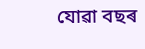যোৱা বছৰ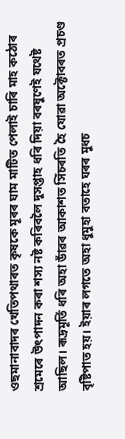ওছমানাবাদৰ খেতিপথাৰত কৃষকে মূৰৰ ঘাম মাটিত পেলাই চাৰি মাহ কঠোৰ শ্ৰমেৰে উৎপাদন কৰা শস্য নষ্ট কৰিবলৈ দুসপ্তাহ ধৰি দিয়া বৰষুণেই যথেষ্ট আছিল। ৰূদ্ৰমূৰ্তি ধৰি অহা ডাঁৱৰ আকাশত সিঁচৰতি হৈ যোৱা অক্টোবৰত প্ৰচণ্ড বৃষ্টিপাত হয়। ইয়াৰ লগতে অহা ধুমুহা বতাহে ঘৰৰ মুধচ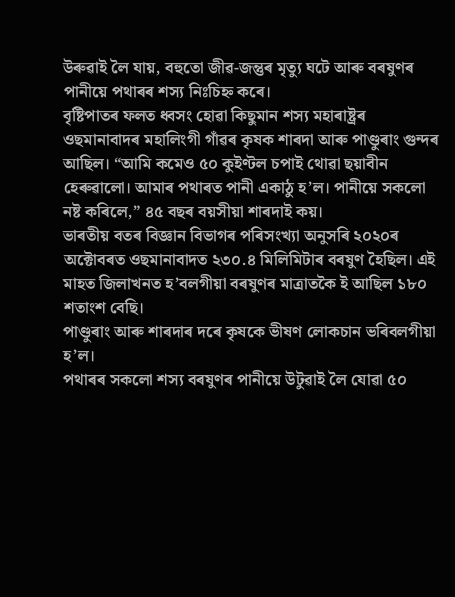উৰুৱাই লৈ যায়, বহুতো জীৱ-জন্তুৰ মৃত্যু ঘটে আৰু বৰষুণৰ পানীয়ে পথাৰৰ শস্য নিঃচিহ্ন কৰে।
বৃষ্টিপাতৰ ফলত ধ্বসং হোৱা কিছুমান শস্য মহাৰাষ্ট্ৰৰ ওছমানাবাদৰ মহালিংগী গাঁৱৰ কৃষক শাৰদা আৰু পাণ্ডুৰাং গুন্দৰ আছিল। “আমি কমেও ৫০ কুইণ্টল চপাই থোৱা ছয়াবীন হেৰুৱালো। আমাৰ পথাৰত পানী একাঠু হ’ল। পানীয়ে সকলো নষ্ট কৰিলে,” ৪৫ বছৰ বয়সীয়া শাৰদাই কয়।
ভাৰতীয় বতৰ বিজ্ঞান বিভাগৰ পৰিসংখ্যা অনুসৰি ২০২০ৰ অক্টোবৰত ওছমানাবাদত ২৩০.৪ মিলিমিটাৰ বৰষুণ হৈছিল। এই মাহত জিলাখনত হ’বলগীয়া বৰষুণৰ মাত্ৰাতকৈ ই আছিল ১৮০ শতাংশ বেছি।
পাণ্ডুৰাং আৰু শাৰদাৰ দৰে কৃষকে ভীষণ লোকচান ভৰিবলগীয়া হ’ল।
পথাৰৰ সকলো শস্য বৰষুণৰ পানীয়ে উটুৱাই লৈ যোৱা ৫০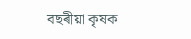বছৰীয়া কৃষক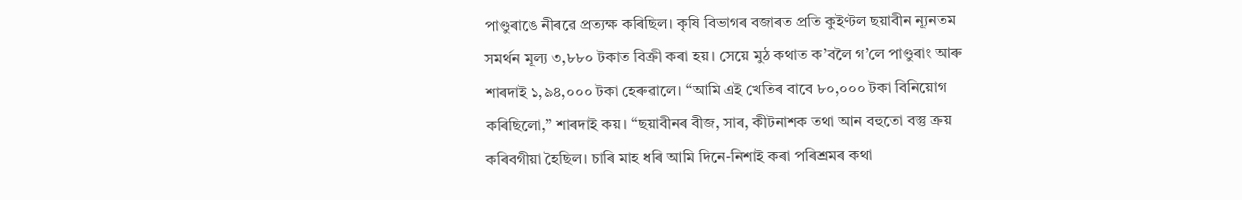পাণ্ডুৰাঙে নীৰৱে প্ৰত্যক্ষ কৰিছিল। কৃষি বিভাগৰ বজাৰত প্ৰতি কুইণ্টল ছয়াবীন ন্যূনতম সমৰ্থন মূল্য ৩,৮৮০ টকাত বিক্ৰী কৰা হয়। সেয়ে মুঠ কথাত ক’বলৈ গ’লে পাণ্ডুৰাং আৰু শাৰদাই ১,৯৪,০০০ টকা হেৰুৱালে। “আমি এই খেতিৰ বাবে ৮০,০০০ টকা বিনিয়োগ কৰিছিলো,” শাৰদাই কয়। “ছয়াবীনৰ বীজ, সাৰ, কীটনাশক তথা আন বহুতো বস্তু ক্ৰয় কৰিবগীয়া হৈছিল। চাৰি মাহ ধৰি আমি দিনে-নিশাই কৰা পৰিশ্ৰমৰ কথা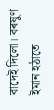বাদেই দিলো। বৰষুণ ইমান হঠাতে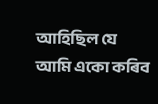আহিছিল যে আমি একো কৰিব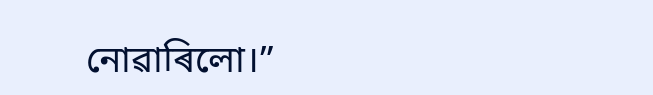নোৱাৰিলো।”